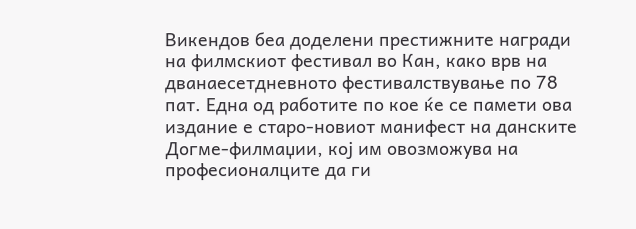Викендов беа доделени престижните награди на филмскиот фестивал во Кан, како врв на дванаесетдневното фестивалствување по 78 пат. Една од работите по кое ќе се памети ова издание е старо-новиот манифест на данските Догмe-филмаџии, кој им овозможува на професионалците да ги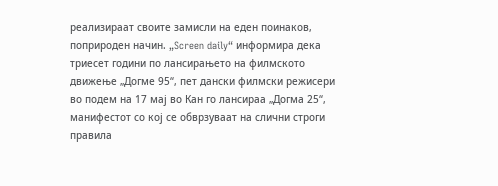реализираат своите замисли на еден поинаков, поприроден начин. „Screen daily“ информира дека триесет години по лансирањето на филмското движење „Догмe 95“, пет дански филмски режисери во подем на 17 мај во Кан го лансираа „Догмa 25“, манифестот со кој се обврзуваат на слични строги правила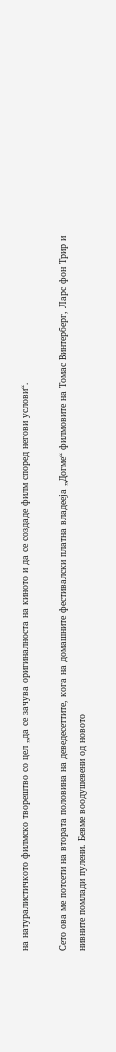на натуралистичкото филмско творештво со цел „да се зачува оригиналноста на киното и да се создаде филм според негови услови“.

Сето ова ме потсети на втората половина на деведесеттите, кога на домашните фестивалски платна владееја „Догмe“ филмовите на Томас Винтерберг, Ларс фон Трир и нивните помлади пулени. Бевме воодушевени од новото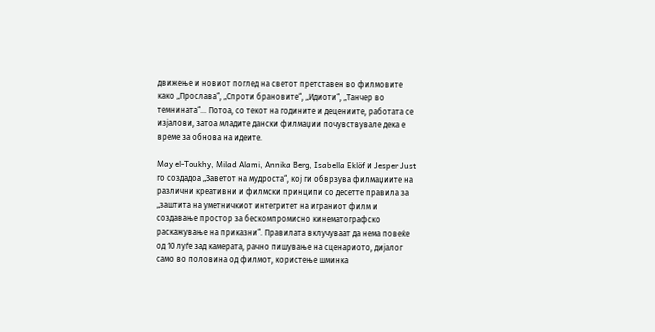движење и новиот поглед на светот претставен во филмовите како „Прослава“, „Спроти брановите“, „Идиоти“, „Танчер во темнината“… Потоа, со текот на годините и децениите, работата се изјалови, затоа младите дански филмаџии почувствувале дека е време за обнова на идеите.

May el-Toukhy, Milad Alami, Annika Berg, Isabella Eklöf и Jesper Just го создадоа „Заветот на мудроста“, кој ги обврзува филмаџиите на различни креативни и филмски принципи со десетте правила за „заштита на уметничкиот интегритет на играниот филм и создавање простор за бескомпромисно кинематографско раскажување на приказни“. Правилата вклучуваат да нема повеќе од 10 луѓе зад камерата, рачно пишување на сценариото, дијалог само во половина од филмот, користење шминка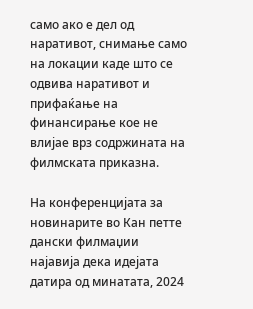само ако е дел од наративот, снимање само на локации каде што се одвива наративот и прифаќање на финансирање кое не влијае врз содржината на филмската приказна.

На конференцијата за новинарите во Кан петте дански филмаџии најавија дека идејата датира од минатата, 2024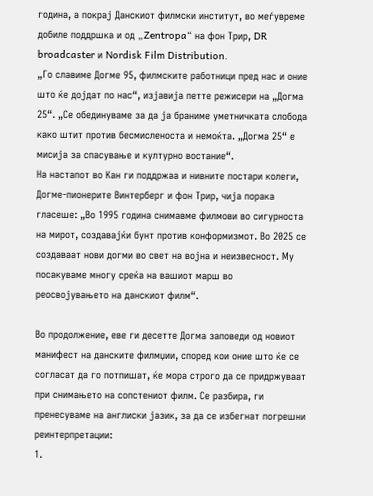година, а покрај Данскиот филмски институт, во меѓувреме добиле поддршка и од „Zentropa“ на фон Трир, DR broadcaster и Nordisk Film Distribution.
„Го славиме Догме 95, филмските работници пред нас и оние што ќе дојдат по нас“, изјавија петте режисери на „Догма 25“. „Се обединуваме за да ја браниме уметничката слобода како штит против бесмисленоста и немоќта. „Догма 25“ е мисија за спасување и културно востание“.
На настапот во Кан ги поддржаа и нивните постари колеги, Догме-пионерите Винтерберг и фон Трир, чија порака гласеше: „Во 1995 година снимавме филмови во сигурноста на мирот, создавајќи бунт против конформизмот. Во 2025 се создаваат нови догми во свет на војна и неизвесност. Му посакуваме многу среќа на вашиот марш во реосвојувањето на данскиот филм“.

Во продолжение, еве ги десетте Догма заповеди од новиот манифест на данските филмџии, според кои оние што ќе се согласат да го потпишат, ќе мора строго да се придржуваат при снимањето на сопстениот филм. Се разбира, ги пренесуваме на англиски јазик, за да се избегнат погрешни реинтерпретации:
1.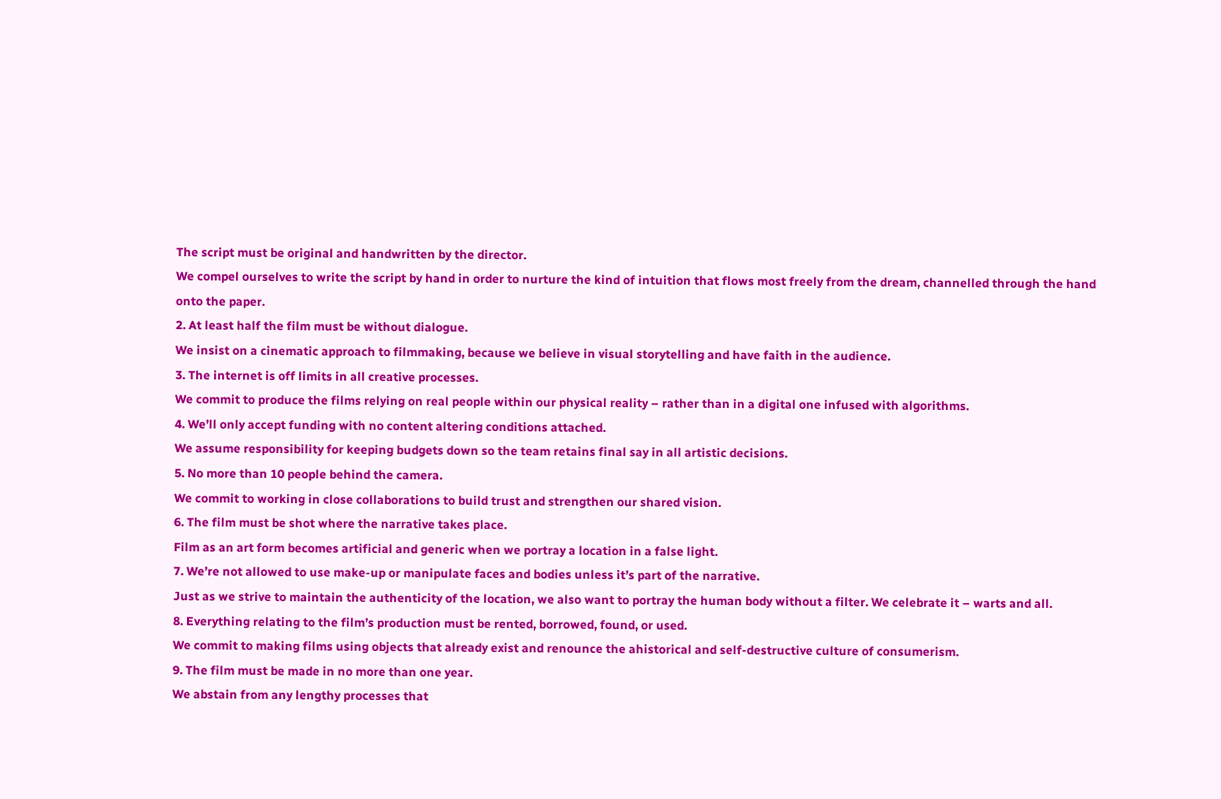The script must be original and handwritten by the director.
We compel ourselves to write the script by hand in order to nurture the kind of intuition that flows most freely from the dream, channelled through the hand onto the paper.
2. At least half the film must be without dialogue.
We insist on a cinematic approach to filmmaking, because we believe in visual storytelling and have faith in the audience.
3. The internet is off limits in all creative processes.
We commit to produce the films relying on real people within our physical reality – rather than in a digital one infused with algorithms.
4. We’ll only accept funding with no content altering conditions attached.
We assume responsibility for keeping budgets down so the team retains final say in all artistic decisions.
5. No more than 10 people behind the camera.
We commit to working in close collaborations to build trust and strengthen our shared vision.
6. The film must be shot where the narrative takes place.
Film as an art form becomes artificial and generic when we portray a location in a false light.
7. We’re not allowed to use make-up or manipulate faces and bodies unless it’s part of the narrative.
Just as we strive to maintain the authenticity of the location, we also want to portray the human body without a filter. We celebrate it – warts and all.
8. Everything relating to the film’s production must be rented, borrowed, found, or used.
We commit to making films using objects that already exist and renounce the ahistorical and self-destructive culture of consumerism.
9. The film must be made in no more than one year.
We abstain from any lengthy processes that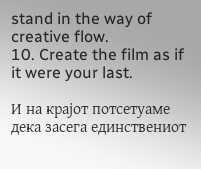stand in the way of creative flow.
10. Create the film as if it were your last.

И на крајот потсетуаме дека засега единствениот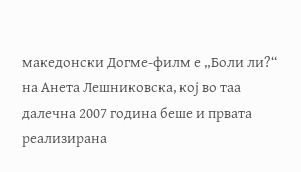македонски Догме-филм е „Боли ли?“ на Анета Лешниковска, кој во таа далечна 2007 година беше и првата реализирана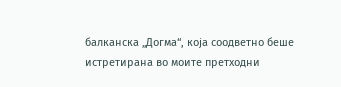балканска „Догма“, која соодветно беше истретирана во моите претходни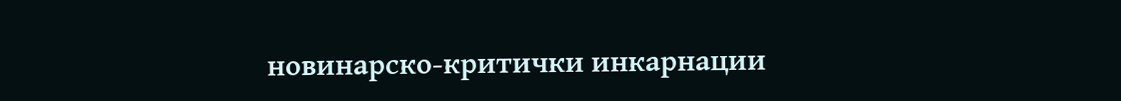новинарско-критички инкарнации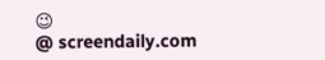😉
@ screendaily.com